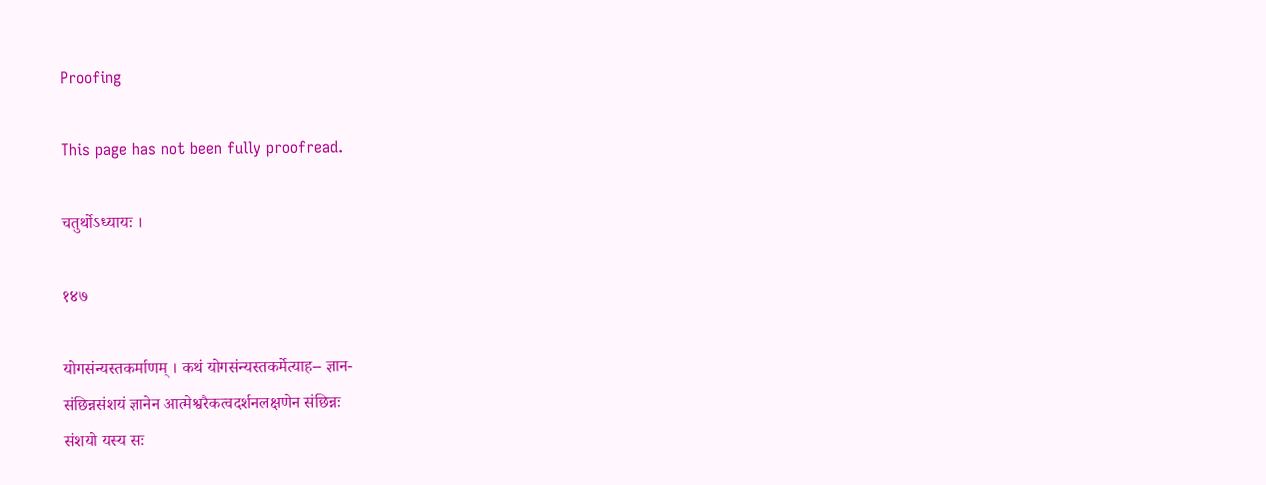Proofing

This page has not been fully proofread.

चतुर्थोऽध्यायः ।

१४७

योगसंन्यस्तकर्माणम् । कथं योगसंन्यस्तकर्मेत्याह-- ज्ञान-
संछिन्नसंशयं ज्ञानेन आत्मेश्वरैकत्वदर्शनलक्षणेन संछिन्नः
संशयो यस्य सः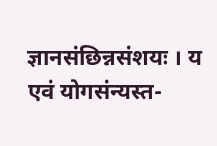ज्ञानसंछिन्नसंशयः । य एवं योगसंन्यस्त-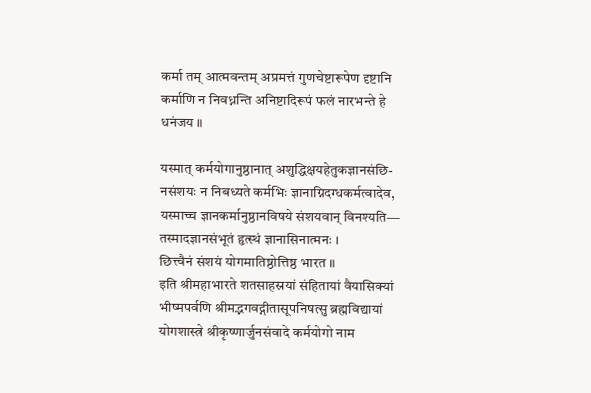कर्मा तम् आत्मवन्तम् अप्रमत्तं गुणचेष्टारूपेण दृष्टानि
कर्माणि न निवध्नन्ति अनिष्टादिरूपं फलं नारभन्ते हे
धनंजय ॥

यस्मात् कर्मयोगानुष्ठानात् अशुद्धिक्षयहेतुकज्ञानसंछि-
नसंशयः न निबध्यते कर्मभिः ज्ञानाग्निदग्धकर्मत्वादेव,
यस्माच्च ज्ञानकर्मानुष्ठानविषये संशयवान् विनश्यति—
तस्मादज्ञानसंभूतं हृत्स्थं ज्ञानासिनात्मनः ।
छित्त्वैनं संशयं योगमातिष्ठोत्तिष्ठ भारत ॥
इति श्रीमहाभारते शतसाहस्रयां संहितायां वैयासिक्यां
भीष्मपर्वणि श्रीमद्भगवद्गीतासूपनिषत्सु ब्रह्मविद्यायां
योगशास्त्रे श्रीकृष्णार्जुनसंवादे कर्मयोगो नाम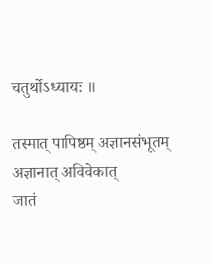चतुर्थोऽध्यायः ॥

तस्मात् पापिष्ठम् अज्ञानसंभूतम् अज्ञानात् अविवेकात्
जातं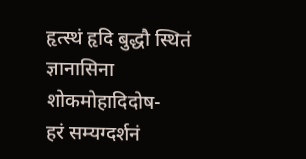हृत्स्थं हृदि बुद्धौ स्थितं ज्ञानासिना शोकमोहादिदोष-
हरं सम्यग्दर्शनं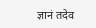ज्ञानं तदेव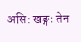असि: खङ्गः तेन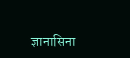ज्ञानासिना